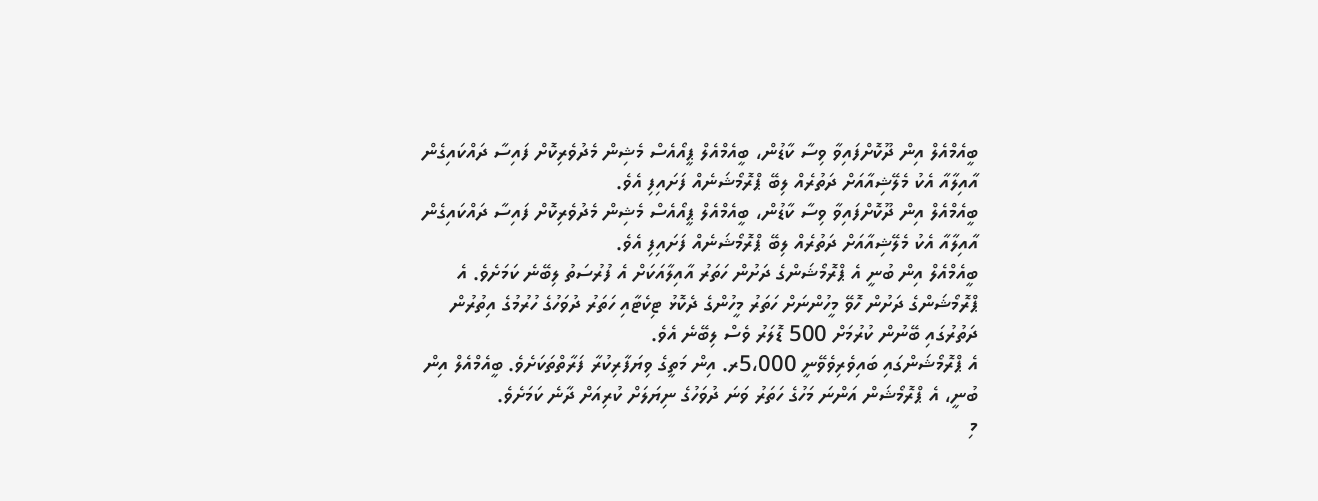ބީއެމްއެލް އިން ދޫކޮށްފައިވާ ވިސާ ކާޑުން، ބީއެމްއެލް ޕީއޯއެސް މެޝިން މެދުވެރިކޮށް ފައިސާ ދައްކައިގެން އާއިލާއާ އެކު މެލޭޝިއާއަށް ދަތުރެއް ލިބޭ ޕްރޮމޯޝަނެއް ފަށައިފި އެވެ.
ބީއެމްއެލް އިން ދޫކޮށްފައިވާ ވިސާ ކާޑުން، ބީއެމްއެލް ޕީއޯއެސް މެޝިން މެދުވެރިކޮށް ފައިސާ ދައްކައިގެން އާއިލާއާ އެކު މެލޭޝިއާއަށް ދަތުރެއް ލިބޭ ޕްރޮމޯޝަނެއް ފަށައިފި އެވެ.
ބީއެމްއެލް އިން ބުނީ އެ ޕްރޮމޯޝަންގެ ދަށުން ހަތަރު އާއިލާއަކަށް އެ ފުރުސަތު ލިބޭނެ ކަމަށެވެ. އެ ޕްރޮމޯޝަންގެ ދަށުން ހޮވޭ މީހުންނަށް ހަތަރު މީހުންގެ ދެކޮޅު ޓިކެޓާއި ހަތަރު ދުވަހުގެ ހުރުމުގެ އިތުރުން ދަތުރުގައި ބޭނުން ކުރުމަށް 500 ޑޮލަރު ވެސް ލިބޭނެ އެވެ.
އެ ޕްރޮމޯޝަންގައި ބައިވެރިވެވޭނީ 5،000ރ. އިން މަތީގެ ވިޔަފާރިކުރާ ފަރާތްތަކަށެވެ. ބީއެމްއެލް އިން ބުނީ، އެ ޕްރޮމޯޝަން އަންނަ މަހުގެ ހަތަރު ވަނަ ދުވަހުގެ ނިޔަލަށް ކުރިއަށް ދާނެ ކަމަށެވެ.
މި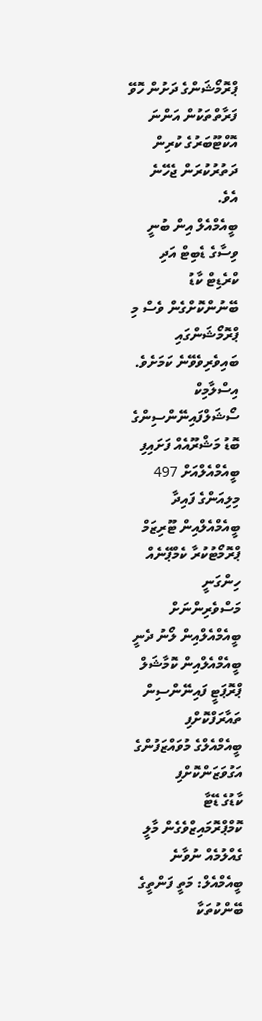ޕްރޮމޯޝަންގެ ދަށުން ހޮވޭ ފަރާތްތަކުން އަންނަ އޮކްޓޫބަރުގެ ކުރިން ދަތުރުކުރަން ޖެހޭނެ އެވެ.
ބީއެމްއެލް އިން ބުނީ ވިސާގެ ޑެބިޓް އަދި ކްރެޑިޓް ކާޑު ބޭނުންކޮށްގެން ވެސް މި ޕްރޮމޯޝަންގައި ބައިވެރިވެވޭނެ ކަމަށެވެ.
އިސްލާމިކް ސޯޝަލްފައިނޭންސިންގެ ބޮޑު މަޝްރޫއެއް ފަށައިފި
ބީއެމްއެލްއަށް 497 މިލިއަންގެ ފައިދާ
ބީއެމްއެލްއިން ޓޫރިޒަމް ޕްރޮމޯޓުކުރާ ކެމްޕޭނެއް ހިންގަނީ
މަސްވެރިންނަށް ބީއެމްއެލްއިން ލޯނު ދެނީ
ބީއެމްއެލްއިން ކޮމާޝަލް ޕްރޮޕަޓީ ފައިނޭންސިން ތައާރަފްކޮށްފި
ބީއެމްއެލްގެ މުވައްޒަފުންގެ އަގުވަޒަންކޮށްފި
ކާޑުގެ ޑޭޓާ ކޮމްޕްރޮމައިޒްވެގެން މާލީ ގެއްލުމެއް ނުވާނެ
ބީއެމްއެލް: މަތީ ފަންތީގެ ބޭންކުތަކާ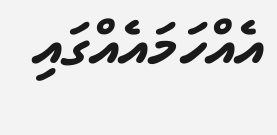އެއްހަމައެއްގައި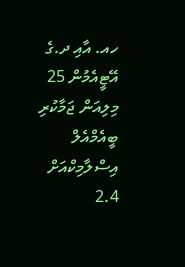ހއ. އާއި ދ.ގެ އޭޓީއެމުން 25 މިލިއަން ޖަމާކުރި
ބީއެމްއެލް އިސްލާމިކްއަށް 2.4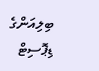ބިލިއަންގެ ޑިޕޮސިޓް